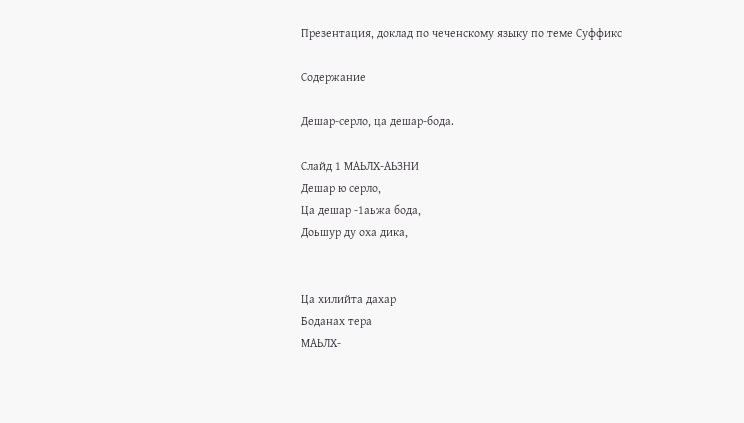Презентация, доклад по чеченскому языку по теме Суффикс

Содержание

Дешар-серло, ца дешар-бода.

Слайд 1 МАЬЛХ-АЬЗНИ
Дешар ю серло,
Ца дешар -1аьжа бода,
Доьшур ду оха дика,


Ца хилийта дахар
Боданах тера
МАЬЛХ-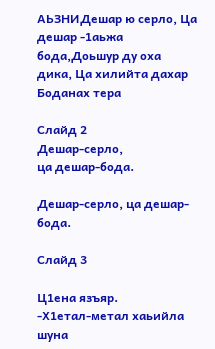АЬЗНИДешар ю серло, Ца дешар -1аьжа бода,Доьшур ду оха дика, Ца хилийта дахар Боданах тера

Слайд 2
Дешар-серло,
ца дешар-бода.

Дешар-серло, ца дешар-бода.

Слайд 3

Ц1ена язъяр.
-Х1етал-метал хаьийла шуна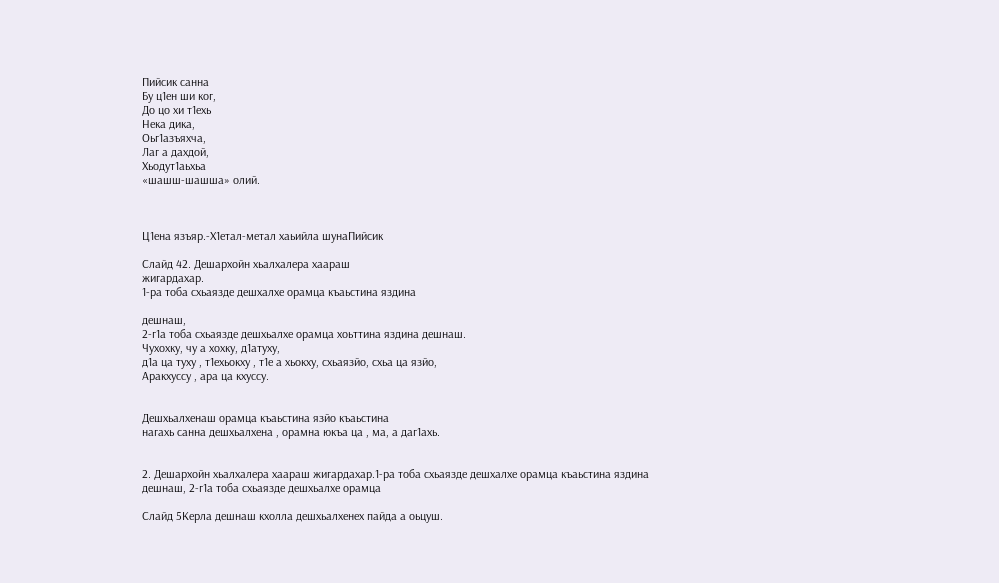Пийсик санна
Бу ц1ен ши ког,
До цо хи т1ехь
Нека дика,
Оьг1азъяхча,
Лаг а дахдой,
Хьодут1аьхьа
«шашш-шашша» олий.



Ц1ена язъяр.-Х1етал-метал хаьийла шунаПийсик

Слайд 42. Дешархойн хьалхалера хаараш
жигардахар.
1-ра тоба схьаязде дешхалхе орамца къаьстина яздина

дешнаш,
2-г1а тоба схьаязде дешхьалхе орамца хоьттина яздина дешнаш.
Чухохку, чу а хохку, д1атуху,
д1а ца туху , т1ехьокху , т1е а хьокху, схьаязйо, схьа ца язйо,
Аракхуссу , ара ца кхуссу.


Дешхьалхенаш орамца къаьстина язйо къаьстина
нагахь санна дешхьалхена , орамна юкъа ца , ма, а даг1ахь.


2. Дешархойн хьалхалера хаараш жигардахар.1-ра тоба схьаязде дешхалхе орамца къаьстина яздина дешнаш, 2-г1а тоба схьаязде дешхьалхе орамца

Слайд 5Керла дешнаш кхолла дешхьалхенех пайда а оьцуш.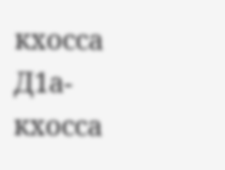кхосса
Д1а-
кхосса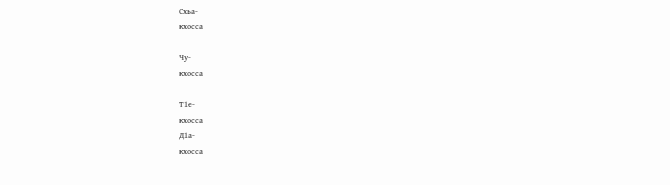Схьа-
кхосса

Чу-
кхосса

Т1е-
кхосса
Д1а-
кхосса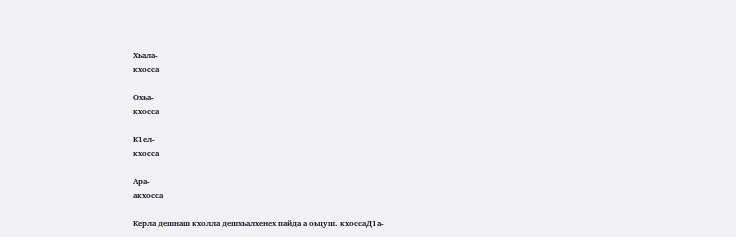Хьала-
кхосса

Охьа-
кхосса

К1ел-
кхосса

Ара-
акхосса

Керла дешнаш кхолла дешхьалхенех пайда а оьцуш. кхоссаД1а-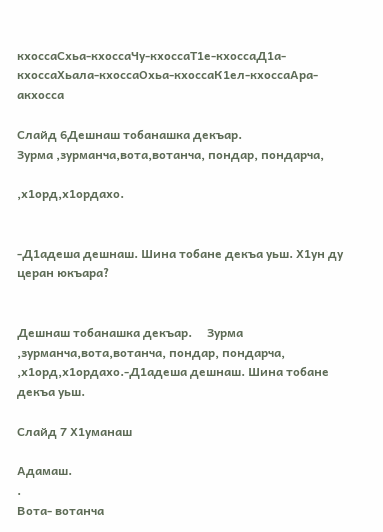кхоссаСхьа-кхоссаЧу-кхоссаТ1е-кхоссаД1а-кхоссаХьала-кхоссаОхьа-кхоссаК1ел-кхоссаАра-акхосса

Слайд 6Дешнаш тобанашка декъар.
Зурма ,зурманча,вота,вотанча, пондар, пондарча,

,х1орд,х1ордахо.


-Д1адеша дешнаш. Шина тобане декъа уьш. Х1ун ду церан юкъара?


Дешнаш тобанашка декъар.     Зурма ,зурманча,вота,вотанча, пондар, пондарча, ,х1орд,х1ордахо.-Д1адеша дешнаш. Шина тобане декъа уьш.

Слайд 7 Х1уманаш

Адамаш.
.
Вота- вотанча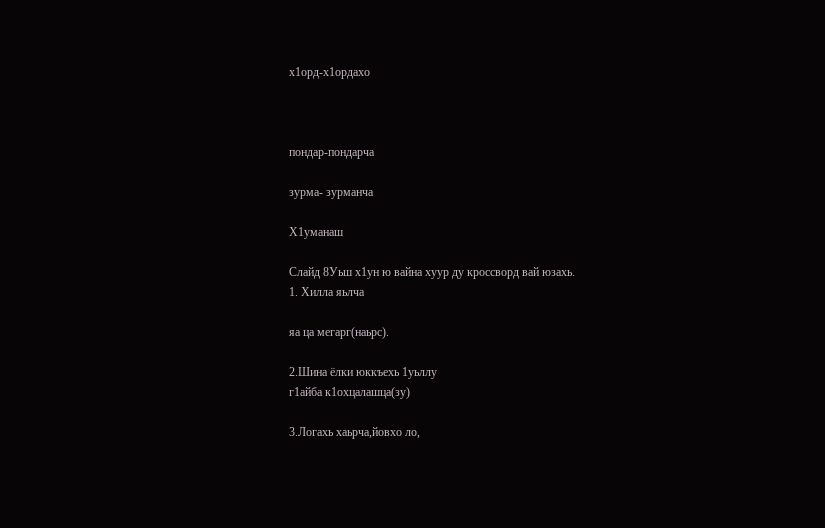х1орд-х1ордахо



пондар-пондарча

зурма- зурманча

Х1уманаш

Слайд 8Уьш х1ун ю вайна хуур ду кроссворд вай юзахь.
1. Хилла яьлча

яа ца мегарг(наьрс).

2.Шина ёлки юккъехь 1уьллу
г1айба к1охцалашца(зу)

3.Логахь хаьрча,йовхо ло,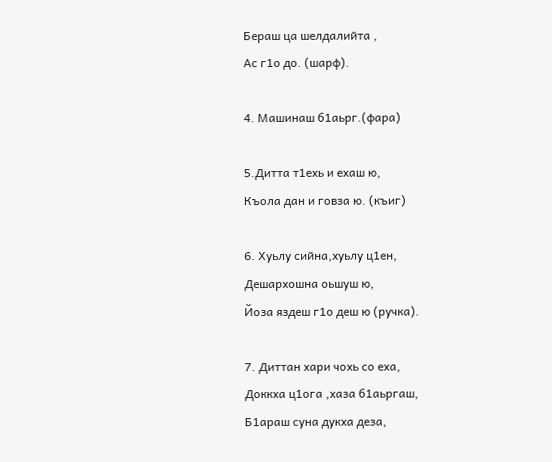Бераш ца шелдалийта ,
Ас г1о до. (шарф).

4. Машинаш б1аьрг.(фара)

5.Дитта т1ехь и ехаш ю,
Къола дан и говза ю. (къиг)

6. Хуьлу сийна,хуьлу ц1ен,
Дешархошна оьшуш ю,
Йоза яздеш г1о деш ю (ручка).

7. Диттан хари чохь со еха,
Доккха ц1ога ,хаза б1аьргаш,
Б1араш суна дукха деза,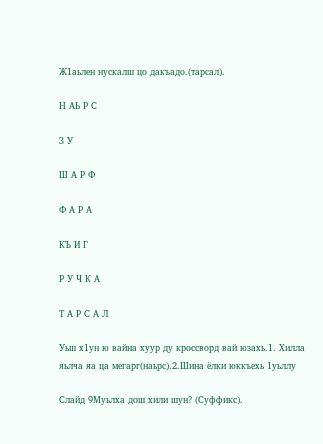Ж1аьлен нускалш цо дакъадо.(тарсал).

Н АЬ Р С

З У

Ш А Р Ф

Ф А Р А

КЪ И Г

Р У Ч К А

Т А Р С А Л

Уьш х1ун ю вайна хуур ду кроссворд вай юзахь.1. Хилла яьлча яа ца мегарг(наьрс).2.Шина ёлки юккъехь 1уьллу

Слайд 9Муьлха дош хили шун? (Суффикс).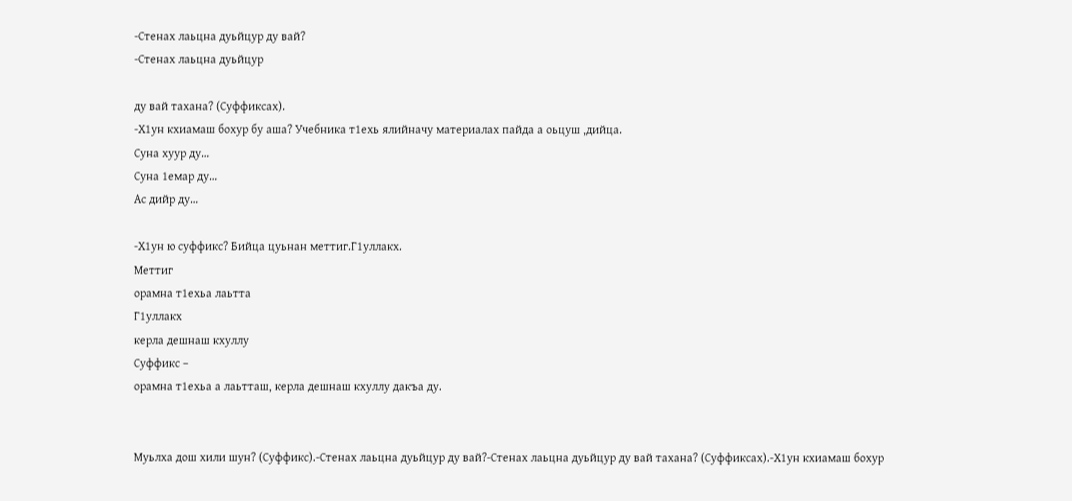-Стенах лаьцна дуьйцур ду вай?
-Стенах лаьцна дуьйцур

ду вай тахана? (Суффиксах).
-Х1ун кхиамаш бохур бу аша? Учебника т1ехь ялийначу материалах пайда а оьцуш ,дийца.
Суна хуур ду…
Суна 1емар ду…
Ас дийр ду…

-Х1ун ю суффикс? Бийца цуьнан меттиг.Г1уллакх.
Меттиг
орамна т1ехьа лаьтта
Г1уллакх
керла дешнаш кхуллу
Суффикс –
орамна т1ехьа а лаьтташ, керла дешнаш кхуллу дакъа ду.


Муьлха дош хили шун? (Суффикс).-Стенах лаьцна дуьйцур ду вай?-Стенах лаьцна дуьйцур ду вай тахана? (Суффиксах).-Х1ун кхиамаш бохур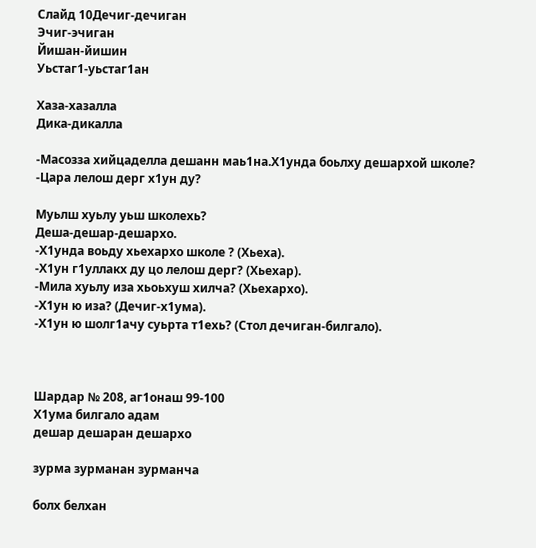Слайд 10Дечиг-дечиган
Эчиг-эчиган
Йишан-йишин
Уьстаг1-уьстаг1ан

Хаза-хазалла
Дика-дикалла

-Масозза хийцаделла дешанн маь1на.Х1унда боьлху дешархой школе?
-Цара лелош дерг х1ун ду?

Муьлш хуьлу уьш школехь?
Деша-дешар-дешархо.
-Х1унда воьду хьехархо школе ? (Хьеха).
-Х1ун г1уллакх ду цо лелош дерг? (Хьехар).
-Мила хуьлу иза хьоьхуш хилча? (Хьехархо).
-Х1ун ю иза? (Дечиг-х1ума).
-Х1ун ю шолг1ачу суьрта т1ехь? (Стол дечиган-билгало).



Шардар № 208, аг1онаш 99-100
Х1ума билгало адам
дешар дешаран дешархо

зурма зурманан зурманча

болх белхан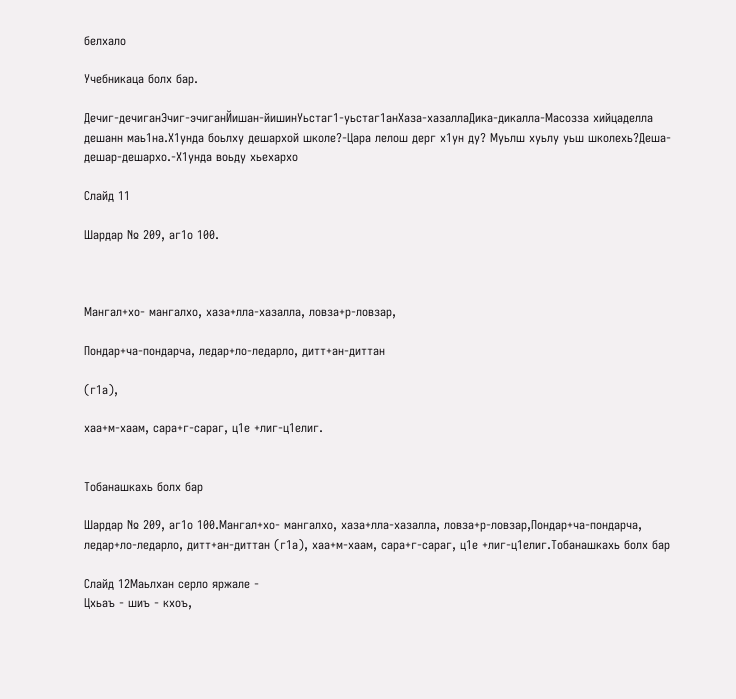белхало

Учебникаца болх бар.

Дечиг-дечиганЭчиг-эчиганЙишан-йишинУьстаг1-уьстаг1анХаза-хазаллаДика-дикалла-Масозза хийцаделла дешанн маь1на.Х1унда боьлху дешархой школе?-Цара лелош дерг х1ун ду? Муьлш хуьлу уьш школехь?Деша-дешар-дешархо.-Х1унда воьду хьехархо

Слайд 11

Шардар № 209, аг1о 100.



Мангал+хо- мангалхо, хаза+лла-хазалла, ловза+р-ловзар,

Пондар+ча-пондарча, ледар+ло-ледарло, дитт+ан-диттан

(г1а),

хаа+м-хаам, сара+г-сараг, ц1е +лиг-ц1елиг.


Тобанашкахь болх бар

Шардар № 209, аг1о 100.Мангал+хо- мангалхо, хаза+лла-хазалла, ловза+р-ловзар,Пондар+ча-пондарча, ледар+ло-ледарло, дитт+ан-диттан (г1а), хаа+м-хаам, сара+г-сараг, ц1е +лиг-ц1елиг.Тобанашкахь болх бар

Слайд 12Маьлхан серло яржале -
Цхьаъ - шиъ - кхоъ,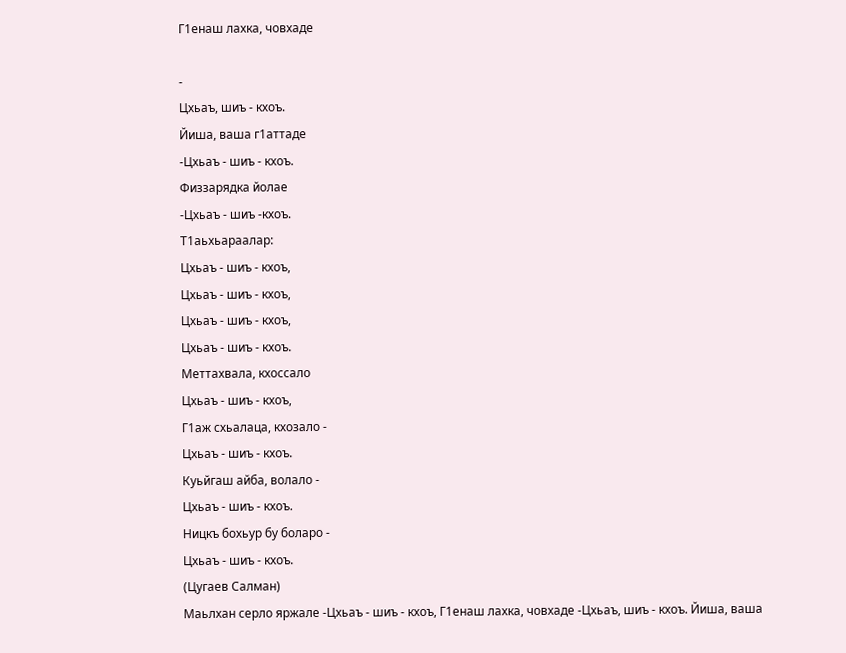Г1енаш лахка, човхаде

-
Цхьаъ, шиъ - кхоъ.
Йиша, ваша г1аттаде
-Цхьаъ - шиъ - кхоъ.
Физзарядка йолае
-Цхьаъ - шиъ -кхоъ.
Т1аьхьараалар:
Цхьаъ - шиъ - кхоъ,
Цхьаъ - шиъ - кхоъ,
Цхьаъ - шиъ - кхоъ,
Цхьаъ - шиъ - кхоъ.
Меттахвала, кхоссало
Цхьаъ - шиъ - кхоъ,
Г1аж схьалаца, кхозало -
Цхьаъ - шиъ - кхоъ.
Куьйгаш айба, волало -
Цхьаъ - шиъ - кхоъ.
Ницкъ бохьур бу боларо -
Цхьаъ - шиъ - кхоъ.
(Цугаев Салман)
Маьлхан серло яржале -Цхьаъ - шиъ - кхоъ, Г1енаш лахка, човхаде -Цхьаъ, шиъ - кхоъ. Йиша, ваша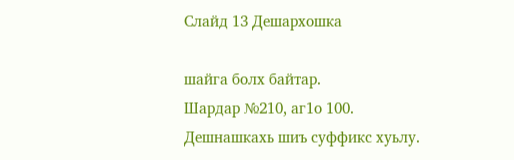Слайд 13 Дешархошка

шайга болх байтар.
Шардар №210, аг1о 100.
Дешнашкахь шиъ суффикс хуьлу.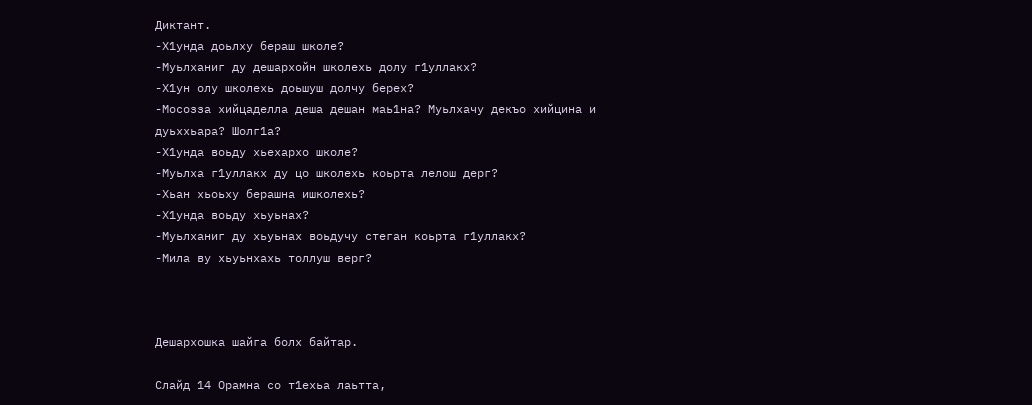Диктант.
-Х1унда доьлху бераш школе?
-Муьлханиг ду дешархойн школехь долу г1уллакх?
-Х1ун олу школехь доьшуш долчу берех?
-Мосозза хийцаделла деша дешан маь1на? Муьлхачу декъо хийцина и дуьххьара? Шолг1а?
-Х1унда воьду хьехархо школе?
-Муьлха г1уллакх ду цо школехь коьрта лелош дерг?
-Хьан хьоьху берашна ишколехь?
-Х1унда воьду хьуьнах?
-Муьлханиг ду хьуьнах воьдучу стеган коьрта г1уллакх?
-Мила ву хьуьнхахь толлуш верг?



Дешархошка шайга болх байтар.

Слайд 14 Орамна со т1ехьа лаьтта,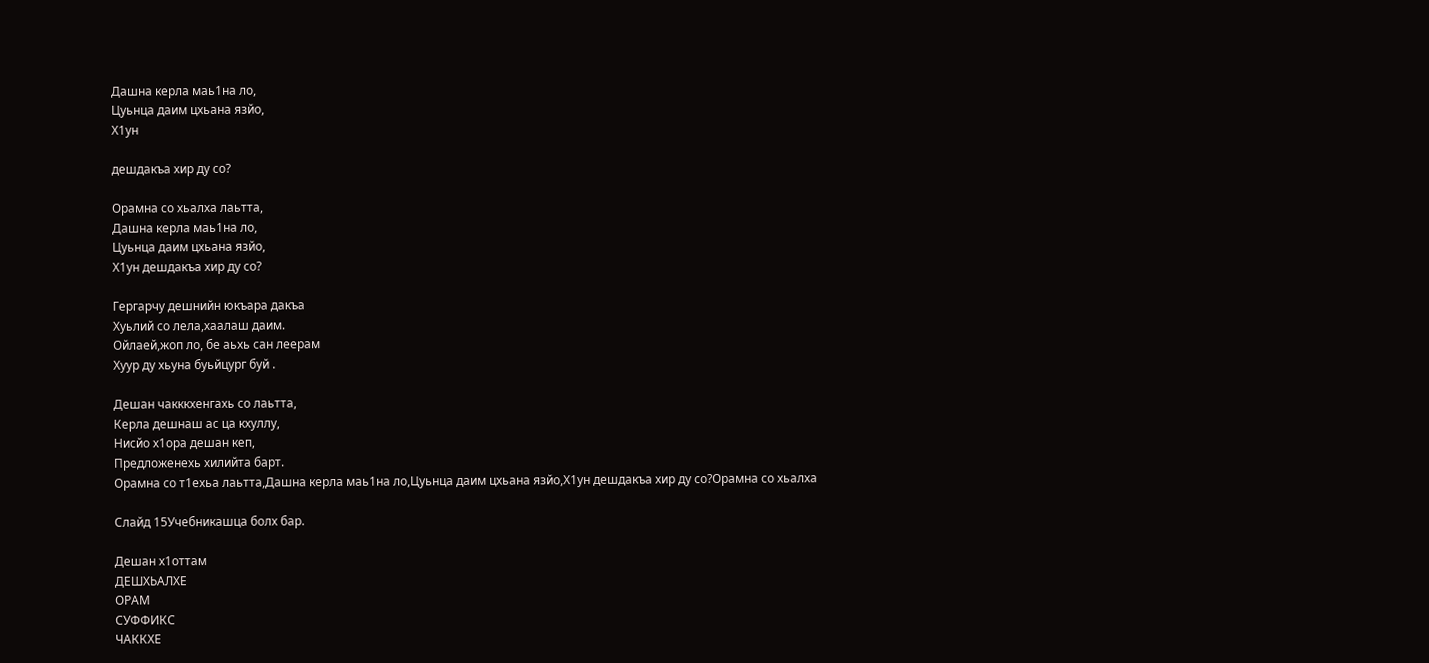Дашна керла маь1на ло,
Цуьнца даим цхьана язйо,
Х1ун

дешдакъа хир ду со?

Орамна со хьалха лаьтта,
Дашна керла маь1на ло,
Цуьнца даим цхьана язйо,
Х1ун дешдакъа хир ду со?

Гергарчу дешнийн юкъара дакъа
Хуьлий со лела,хаалаш даим.
Ойлаей,жоп ло, бе аьхь сан леерам
Хуур ду хьуна буьйцург буй .

Дешан чакккхенгахь со лаьтта,
Керла дешнаш ас ца кхуллу,
Нисйо х1ора дешан кеп,
Предложенехь хилийта барт.
Орамна со т1ехьа лаьтта,Дашна керла маь1на ло,Цуьнца даим цхьана язйо,Х1ун дешдакъа хир ду со?Орамна со хьалха

Слайд 15Учебникашца болх бар.

Дешан х1оттам
ДЕШХЬАЛХЕ
ОРАМ
СУФФИКС
ЧАККХЕ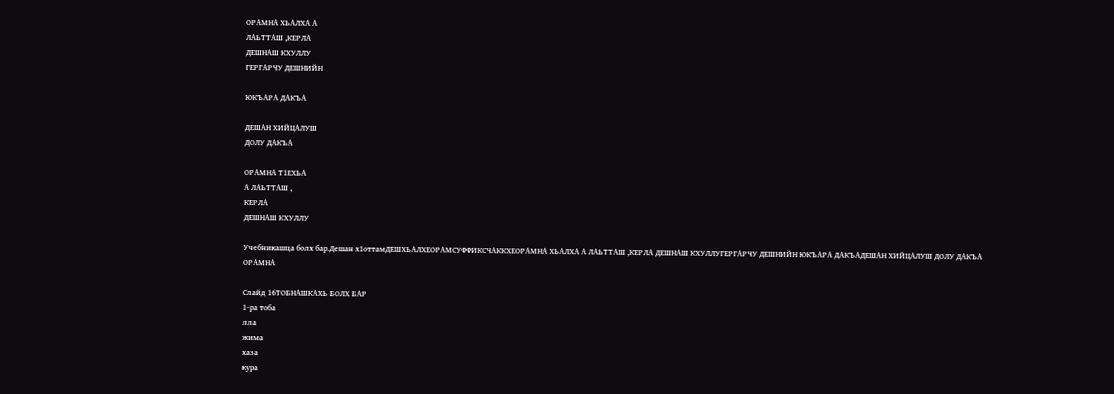ОРАМНА ХЬАЛХА А
ЛАЬТТАШ ,КЕРЛА
ДЕШНАШ КХУЛЛУ
ГЕРГАРЧУ ДЕШНИЙН

ЮКЪАРА ДАКЪА

ДЕШАН ХИЙЦАЛУШ
ДОЛУ ДАКЪА

ОРАМНА Т1ЕХЬА
А ЛАЬТТАШ ,
КЕРЛА
ДЕШНАШ КХУЛЛУ

Учебникашца болх бар.Дешан х1оттамДЕШХЬАЛХЕОРАМСУФФИКСЧАККХЕОРАМНА ХЬАЛХА А ЛАЬТТАШ ,КЕРЛА ДЕШНАШ КХУЛЛУГЕРГАРЧУ ДЕШНИЙН ЮКЪАРА ДАКЪАДЕШАН ХИЙЦАЛУШ ДОЛУ ДАКЪА ОРАМНА

Слайд 16ТОБНАШКАХЬ БОЛХ БАР
1-ра тоба
лла
жима
хаза
кура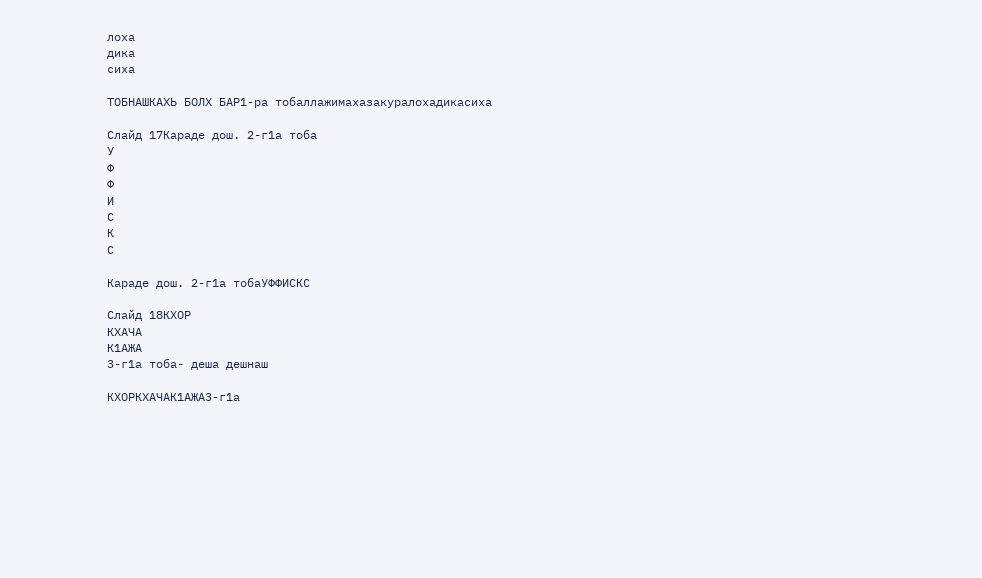лоха
дика
сиха

ТОБНАШКАХЬ БОЛХ БАР1-ра тобаллажимахазакуралохадикасиха

Слайд 17Караде дош. 2-г1а тоба
У
Ф
Ф
И
С
К
С

Караде дош. 2-г1а тобаУФФИСКС

Слайд 18КХОР
КХАЧА
К1АЖА
3-г1а тоба- деша дешнаш

КХОРКХАЧАК1АЖА3-г1а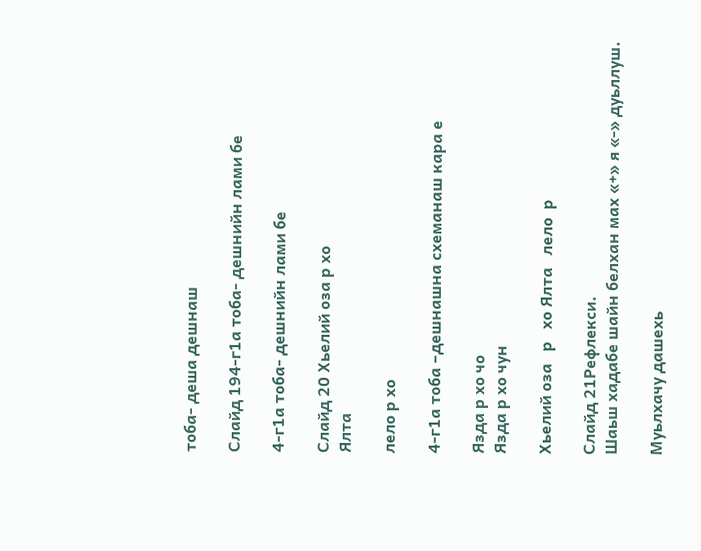тоба- деша дешнаш

Слайд 194-г1а тоба- дешнийн лами бе

4-г1а тоба- дешнийн лами бе

Слайд 20 Хьелий оза р хо
Ялта

лело р хо

4-г1а тоба –дешнашна схеманаш кара е

Язда р хо чо
Язда р хо чун

Хьелий оза   р   хо Ялта   лело  р

Слайд 21Рефлекси.
Шаьш хадабе шайн белхан мах «+» я «-» дуьллуш.

Муьлхачу дашехь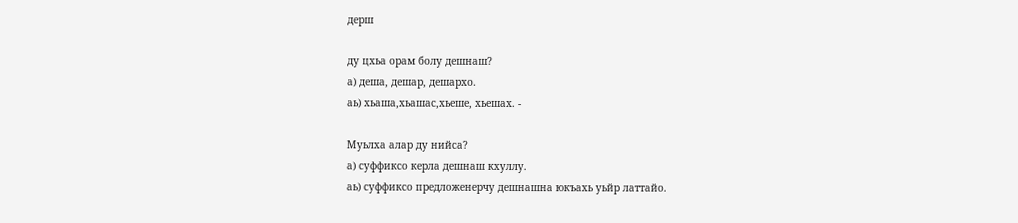дерш

ду цхьа орам болу дешнаш?
а) деша, дешар, дешархо.
аь) хьаша,хьашас,хьеше, хьешах. -

Муьлха алар ду нийса?
а) суффиксо керла дешнаш кхуллу.
аь) суффиксо предложенерчу дешнашна юкъахь уьйр латтайо.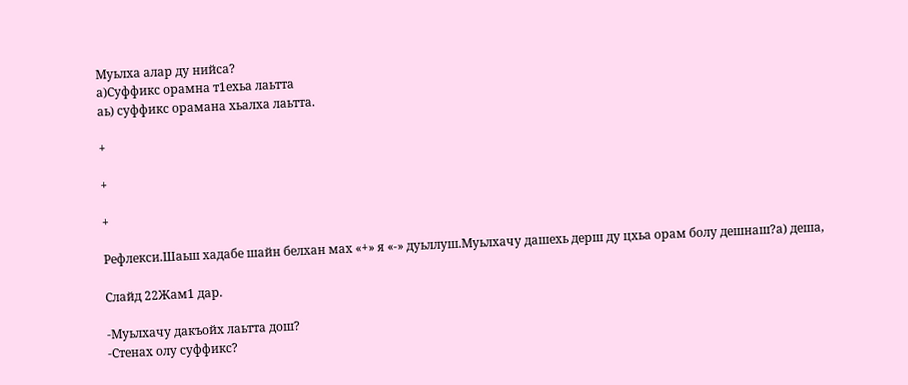Муьлха алар ду нийса?
а)Суффикс орамна т1ехьа лаьтта
аь) суффикс орамана хьалха лаьтта.

+

+

+

Рефлекси.Шаьш хадабе шайн белхан мах «+» я «-» дуьллуш.Муьлхачу дашехь дерш ду цхьа орам болу дешнаш?а) деша,

Слайд 22Жам1 дар.

-Муьлхачу дакъойх лаьтта дош?
-Стенах олу суффикс?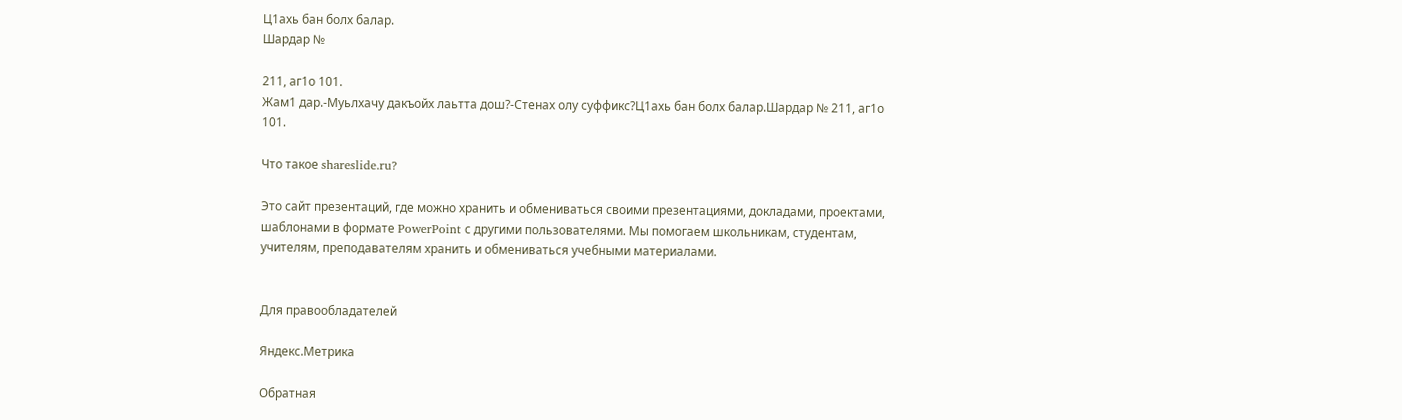Ц1ахь бан болх балар.
Шардар №

211, аг1о 101.
Жам1 дар.-Муьлхачу дакъойх лаьтта дош?-Стенах олу суффикс?Ц1ахь бан болх балар.Шардар № 211, аг1о 101.

Что такое shareslide.ru?

Это сайт презентаций, где можно хранить и обмениваться своими презентациями, докладами, проектами, шаблонами в формате PowerPoint с другими пользователями. Мы помогаем школьникам, студентам, учителям, преподавателям хранить и обмениваться учебными материалами.


Для правообладателей

Яндекс.Метрика

Обратная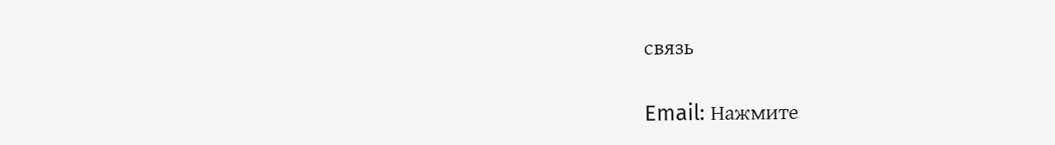связь

Email: Нажмите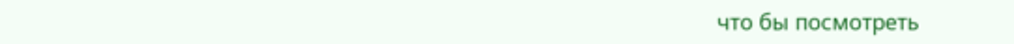что бы посмотреть